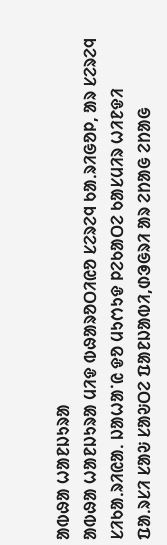ᱟᱵᱷᱟ ᱦᱟᱱᱡᱩᱨᱟ
ᱟᱵᱷᱟ ᱦᱟᱱᱡᱩᱨᱟ ᱢᱤᱫ ᱵᱷᱟᱨᱚᱛᱤᱭᱚ ᱥᱮᱨᱮᱧ ᱠᱟᱹᱨᱤᱜᱚᱞ, ᱟᱨ ᱥᱮᱨᱮᱧ ᱥᱤᱠᱟᱹᱨᱤᱭᱟᱹ ᱡᱟᱦᱟᱸᱭ ᱫᱚ ᱢᱩᱬᱩᱫ ᱞᱮᱠᱟᱛᱮ ᱠᱟᱥᱢᱤᱨ ᱦᱤᱱᱫᱤ ᱯᱟᱹᱨᱥᱤ ᱥᱟᱶ ᱥᱟᱶᱛᱮ ᱯᱟᱱᱡᱟᱵᱤ,ᱰᱳᱜᱨᱤ ᱟᱨ ᱮᱴᱟᱜ ᱮᱴᱟᱜ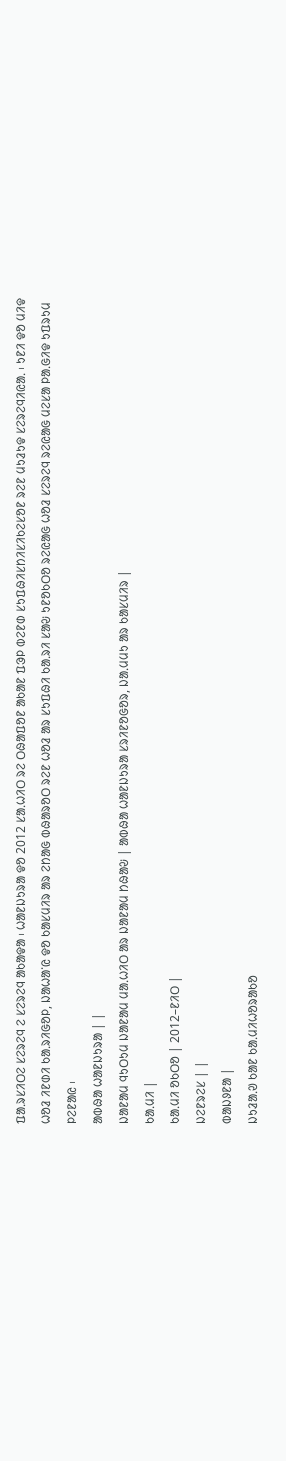ᱯᱟᱹᱨᱥᱤᱛᱮ ᱥᱮᱨᱮᱧ ᱮ ᱥᱮᱨᱮᱧ ᱟᱠᱟᱫᱟ ᱾ ᱦᱟᱱᱡᱩᱨᱟ ᱫᱚ 2012 ᱥᱟᱹᱦᱤᱛ ᱨᱮ ᱛᱷᱟᱯᱚᱱ ᱟᱠᱟᱱ ᱯᱳᱞ ᱵᱮᱱᱰ ᱥᱩᱯᱷᱤᱥᱴᱤᱥᱤᱠᱮᱥᱚᱱ ᱨᱮᱱ ᱢᱩᱲᱩᱫ ᱥᱮᱨᱮᱧᱤᱭᱟᱹ ᱾ ᱩᱱᱤ ᱫᱚ ᱢᱤᱫ ᱦᱚᱲ ᱤᱱᱰᱤ ᱠᱟᱹᱨᱤᱜᱚᱞ, ᱡᱟᱦᱟᱸᱭ ᱫᱚ ᱠᱟᱥᱢᱤᱨ ᱟᱨ ᱮᱴᱟᱜ ᱵᱷᱟᱨᱚᱛ ᱨᱮᱱ ᱦᱚᱲ ᱟᱨ ᱥᱩᱯᱷᱤ ᱠᱟᱹᱨᱤ ᱥᱟᱶ ᱩᱱᱚᱠᱛᱚ ᱨᱮᱭᱟᱜ ᱦᱚᱲ ᱥᱮᱨᱮᱧ ᱨᱮᱭᱟᱜ ᱢᱮᱥᱟ ᱞᱟᱹᱜᱤᱫ ᱩᱯᱨᱩᱢ ᱞᱮᱱᱟᱭ ᱾
ᱟᱵᱷᱟ ᱦᱟᱱᱡᱩᱨᱟ | |
ᱡᱟᱱᱟᱢ ᱧᱩᱛᱩᱢ ᱡᱟᱱᱟᱢ ᱢᱟᱹᱦᱤᱛ ᱟᱨ ᱡᱟᱱᱟᱢ ᱴᱷᱟᱶ | ᱟᱵᱷᱟ ᱦᱟᱱᱡᱩᱨᱟ ᱥᱨᱤᱱᱚᱜᱚᱨ, ᱡᱟᱹᱢᱢᱩ ᱟᱨ ᱠᱟᱥᱢᱤᱨ |
ᱠᱟᱹᱢᱤ |
ᱠᱟᱹᱢᱤ ᱚᱠᱛᱚ | 2012–ᱱᱤᱛ |
ᱡᱮᱱᱨᱮᱥ | |
ᱵᱟᱡᱽᱱᱟ |
ᱡᱩᱲᱟᱹᱣ ᱠᱟᱱ ᱠᱟᱹᱢᱤᱦᱚᱨᱟᱠᱚ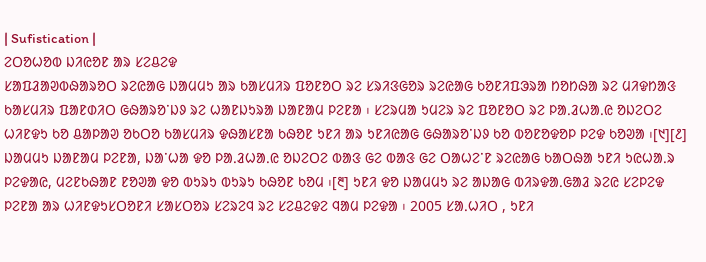| Sufistication |
ᱮᱛᱚᱦᱚᱵ ᱡᱤᱭᱚᱱ ᱟᱨ ᱥᱮᱪᱮᱫ
ᱥᱟᱯᱲᱟᱣᱵᱷᱟᱨᱚᱛ ᱨᱮᱭᱟᱜ ᱡᱟᱢᱢᱩ ᱟᱨ ᱠᱟᱥᱢᱤᱨ ᱯᱚᱱᱚᱛ ᱨᱮ ᱥᱨᱤᱝᱜᱚᱨ ᱨᱮᱭᱟᱜ ᱠᱚᱱᱤᱯᱳᱨᱟ ᱴᱚᱴᱷᱟ ᱨᱮ ᱢᱤᱫᱴᱟᱝ ᱠᱟᱥᱢᱤᱨ ᱯᱟᱱᱰᱤᱛ ᱜᱷᱟᱨᱚᱸᱡᱽ ᱨᱮ ᱦᱟᱱᱡᱩᱨᱟ ᱡᱟᱱᱟᱢ ᱞᱮᱱᱟ ᱾ ᱥᱮᱨᱢᱟ ᱩᱢᱮᱨ ᱨᱮ ᱯᱚᱱᱚᱛ ᱨᱮ ᱞᱟᱹᱲᱦᱟᱹᱭ ᱚᱡᱮᱛᱮ ᱦᱤᱱᱫᱩ ᱠᱚ ᱪᱟᱞᱟᱣ ᱚᱠᱛᱚ ᱠᱟᱥᱢᱤᱨ ᱫᱷᱟᱥᱱᱟ ᱠᱷᱚᱱ ᱩᱱᱤ ᱟᱨ ᱩᱱᱤᱭᱟᱜ ᱜᱷᱟᱨᱚᱸᱡᱽ ᱠᱚ ᱵᱚᱱᱚᱫᱚᱞ ᱞᱮᱫ ᱠᱚᱣᱟ ᱾[᱑][᱒] ᱡᱟᱢᱢᱩ ᱡᱟᱱᱟᱢ ᱞᱮᱱᱟ, ᱡᱟᱸᱦᱟ ᱫᱚ ᱞᱟᱹᱲᱦᱟᱹᱭ ᱚᱡᱮᱛᱮ ᱵᱟᱝ ᱜᱮ ᱵᱟᱝ ᱜᱮ ᱛᱟᱦᱮᱸᱱ ᱨᱮᱭᱟᱜ ᱠᱟᱛᱷᱟ ᱩᱱᱤ ᱩᱭᱦᱟᱹᱨ ᱞᱮᱫᱟᱭ, ᱢᱮᱱᱠᱷᱟᱱ ᱱᱚᱣᱟ ᱫᱚ ᱵᱩᱨᱩ ᱵᱩᱨᱩ ᱠᱷᱚᱱ ᱠᱚᱢ ᱾[᱓] ᱩᱱᱤ ᱫᱚ ᱡᱟᱢᱢᱩ ᱨᱮ ᱟᱡᱟᱜ ᱵᱤᱨᱫᱟᱹᱜᱟᱲ ᱨᱮᱭ ᱥᱮᱞᱮᱫ ᱞᱮᱱᱟ ᱟᱨ ᱦᱤᱱᱫᱩᱥᱛᱚᱱᱤ ᱥᱟᱥᱛᱚᱨ ᱥᱮᱨᱮᱧ ᱨᱮ ᱥᱮᱪᱮᱫᱮ ᱧᱟᱢ ᱞᱮᱫᱟ ᱾ 2005 ᱥᱟᱹᱦᱤᱛ , ᱩᱱᱤ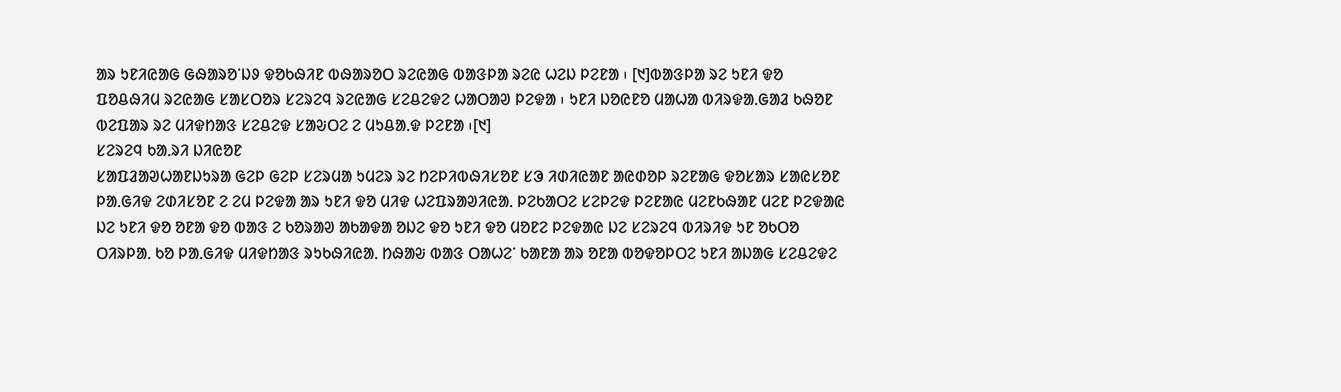ᱟᱨ ᱩᱱᱤᱭᱟᱜ ᱜᱷᱟᱨᱚᱸᱡᱽ ᱫᱚᱠᱷᱤᱱ ᱵᱷᱟᱨᱚᱛ ᱨᱮᱭᱟᱜ ᱵᱟᱝᱞᱟ ᱨᱮᱭ ᱦᱮᱡ ᱞᱮᱱᱟ ᱾ [᱑]ᱵᱟᱝᱞᱟ ᱨᱮ ᱩᱱᱤ ᱫᱚ ᱯᱚᱪᱷᱤᱢ ᱨᱮᱭᱟᱜ ᱥᱟᱥᱛᱚᱨ ᱥᱮᱨᱮᱧ ᱨᱮᱭᱟᱜ ᱥᱮᱪᱮᱫᱮ ᱦᱟᱛᱟᱣ ᱞᱮᱫᱟ ᱾ ᱩᱱᱤ ᱡᱚᱭᱱᱚ ᱢᱟᱦᱟ ᱵᱤᱨᱫᱟᱹᱜᱟᱲ ᱠᱷᱚᱱ ᱵᱮᱯᱟᱨ ᱨᱮ ᱢᱤᱫᱴᱟᱝ ᱥᱮᱪᱮᱫ ᱥᱟᱶᱛᱮ ᱮ ᱢᱩᱪᱟᱹᱫ ᱞᱮᱱᱟ ᱾[᱑]
ᱥᱮᱨᱮᱧ ᱠᱟᱹᱨᱤ ᱡᱤᱭᱚᱱ
ᱥᱟᱯᱲᱟᱣᱦᱟᱱᱡᱩᱨᱟ ᱜᱮᱞ ᱜᱮᱞ ᱥᱮᱨᱢᱟ ᱩᱢᱮᱨ ᱨᱮ ᱴᱮᱞᱤᱵᱷᱤᱥᱚᱱ ᱥᱳ ᱤᱰᱤᱭᱟᱱ ᱟᱭᱰᱚᱞ ᱨᱮᱱᱟᱜ ᱫᱚᱥᱟᱨ ᱥᱟᱭᱥᱚᱱ ᱞᱟᱹᱜᱤᱫ ᱮᱰᱤᱥᱚᱱ ᱮ ᱮᱢ ᱞᱮᱫᱟ ᱟᱨ ᱩᱱᱤ ᱫᱚ ᱢᱤᱫ ᱦᱮᱯᱨᱟᱣᱤᱭᱟᱹ ᱞᱮᱠᱟᱛᱮ ᱥᱮᱞᱮᱫ ᱞᱮᱱᱟᱭ ᱢᱮᱱᱠᱷᱟᱱ ᱢᱮᱱ ᱞᱮᱫᱟᱭ ᱡᱮ ᱩᱱᱤ ᱫᱚ ᱚᱱᱟ ᱫᱚ ᱵᱟᱝ ᱮ ᱠᱚᱨᱟᱣ ᱟᱠᱟᱫᱟ ᱚᱡᱮ ᱫᱚ ᱩᱱᱤ ᱫᱚ ᱢᱚᱱᱮ ᱞᱮᱫᱟᱭ ᱡᱮ ᱥᱮᱨᱮᱧ ᱵᱤᱨᱤᱫ ᱩᱱ ᱚᱠᱛᱚ ᱛᱤᱨᱞᱟᱹ ᱠᱚ ᱞᱟᱹᱜᱤᱫ ᱢᱤᱫᱴᱟᱝ ᱨᱩᱠᱷᱤᱭᱟᱹ ᱴᱷᱟᱶ ᱵᱟᱝ ᱛᱟᱦᱮᱸ ᱠᱟᱱᱟ ᱟᱨ ᱚᱱᱟ ᱵᱚᱫᱚᱞᱛᱮ ᱩᱱᱤ ᱟᱡᱟᱜ ᱥᱮᱪᱮᱫᱮ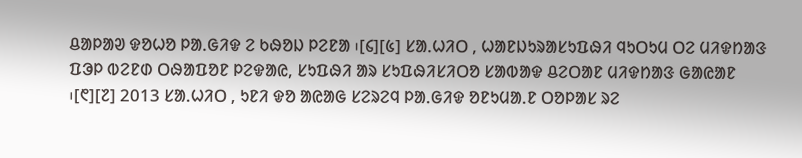ᱪᱟᱞᱟᱣ ᱫᱚᱦᱚ ᱞᱟᱹᱜᱤᱫ ᱮ ᱠᱷᱚᱡ ᱞᱮᱱᱟ ᱾[᱔][᱕] ᱥᱟᱹᱦᱤᱛ , ᱦᱟᱱᱡᱩᱨᱟᱥᱩᱯᱷᱤ ᱧᱩᱛᱩᱢ ᱛᱮ ᱢᱤᱫᱴᱟᱝ ᱯᱳᱞ ᱵᱮᱱᱰ ᱛᱷᱟᱯᱚᱱ ᱞᱮᱫᱟᱭ, ᱥᱩᱯᱷᱤ ᱟᱨ ᱥᱩᱯᱷᱤᱥᱤᱛᱚ ᱥᱟᱵᱟᱫ ᱪᱮᱛᱟᱱ ᱢᱤᱫᱴᱟᱝ ᱜᱟᱭᱟᱱ ᱾[᱖][᱗] 2013 ᱥᱟᱹᱦᱤᱛ , ᱩᱱᱤ ᱫᱚ ᱟᱭᱟᱜ ᱥᱮᱨᱮᱧ ᱞᱟᱹᱜᱤᱫ ᱚᱱᱩᱢᱟᱹᱱ ᱛᱚᱞᱟᱥ ᱨᱮ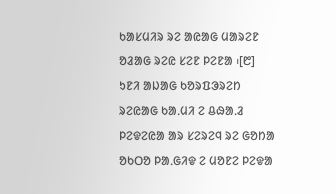ᱠᱟᱥᱢᱤᱨ ᱨᱮ ᱟᱭᱟᱜ ᱢᱟᱨᱮᱱ ᱚᱲᱟᱜ ᱨᱮᱭ ᱥᱮᱱ ᱞᱮᱱᱟ ᱾[᱘] ᱩᱱᱤ ᱟᱡᱟᱜ ᱠᱚᱨᱯᱳᱨᱮᱴ ᱨᱮᱭᱟᱜ ᱠᱟᱹᱢᱤ ᱮ ᱪᱷᱟᱹᱲ ᱞᱮᱫᱮᱭᱟ ᱟᱨ ᱥᱮᱨᱮᱧ ᱨᱮ ᱜᱚᱴᱟ ᱚᱠᱛᱚ ᱞᱟᱹᱜᱤᱫ ᱮ ᱢᱚᱱᱮ ᱞᱮᱫᱟ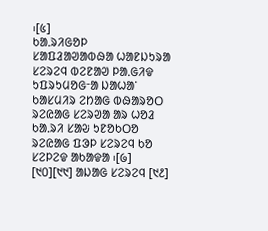᱾[᱕]
ᱠᱟᱹᱨᱤᱜᱚᱞ
ᱥᱟᱯᱲᱟᱣᱟᱵᱷᱟ ᱦᱟᱱᱡᱩᱨᱟ ᱥᱮᱨᱮᱧ ᱵᱮᱱᱟᱣ ᱞᱟᱹᱜᱤᱫ ᱩᱯᱨᱩᱢᱚᱜᱼᱟ ᱡᱟᱦᱟᱸ ᱠᱟᱥᱢᱤᱨ ᱮᱴᱟᱜ ᱵᱷᱟᱨᱚᱛ ᱨᱮᱭᱟᱜ ᱥᱮᱨᱣᱟ ᱟᱨ ᱦᱚᱲ ᱠᱟᱹᱨᱤ ᱥᱟᱶ ᱩᱱᱚᱠᱛᱚ ᱨᱮᱭᱟᱜ ᱯᱳᱞ ᱥᱮᱨᱮᱧ ᱠᱚ ᱥᱮᱞᱮᱫ ᱟᱠᱟᱫᱟ ᱾[᱙] [᱑᱐][᱑᱑] ᱟᱡᱟᱜ ᱥᱮᱨᱮᱧ [᱑᱒]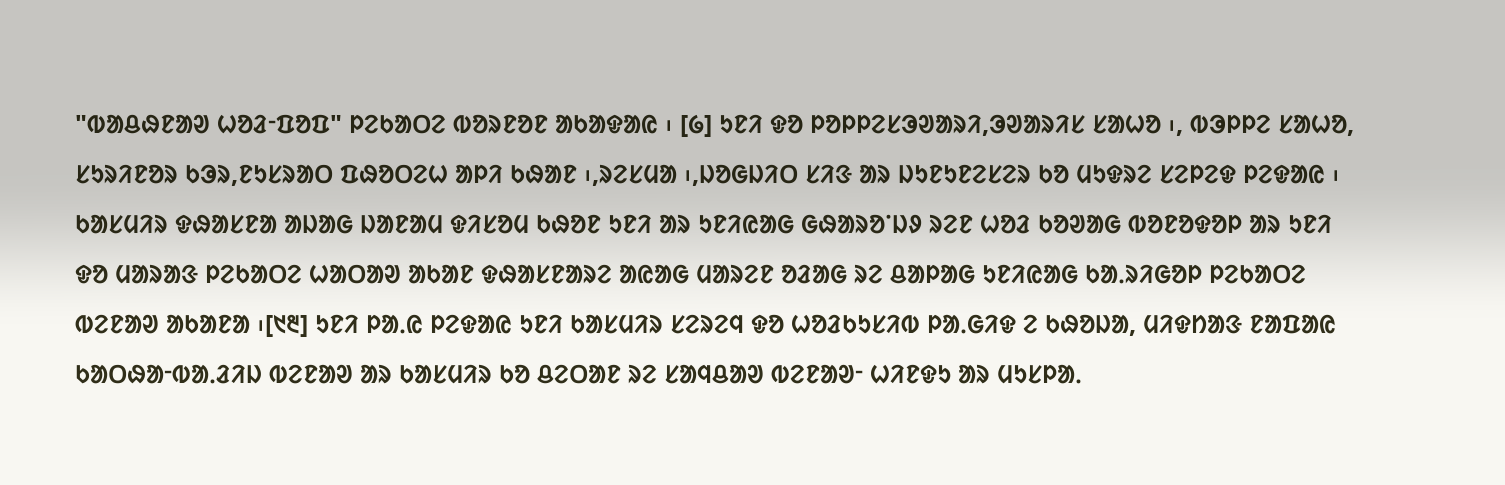"ᱵᱟᱪᱷᱱᱟᱣ ᱦᱚᱲᱼᱯᱚᱯ" ᱞᱮᱠᱟᱛᱮ ᱵᱚᱨᱱᱚᱱ ᱟᱠᱟᱫᱟᱭ ᱾ [᱙] ᱩᱱᱤ ᱫᱚ ᱞᱚᱞᱞᱮᱥᱳᱣᱟᱨᱤ,ᱳᱣᱟᱨᱤᱥ ᱥᱟᱦᱚ ᱾, ᱵᱳᱞᱞᱮ ᱥᱟᱦᱚ, ᱥᱩᱨᱤᱱᱚᱨ ᱠᱳᱨ,ᱱᱩᱥᱨᱟᱛ ᱯᱷᱚᱛᱮᱦ ᱟᱞᱤ ᱠᱷᱟᱱ ᱾,ᱨᱮᱥᱢᱟ ᱾,ᱡᱚᱜᱡᱤᱛ ᱥᱤᱝ ᱟᱨ ᱡᱩᱱᱩᱱᱮᱥᱮᱨ ᱠᱚ ᱢᱩᱫᱨᱮ ᱥᱮᱞᱮᱫ ᱞᱮᱫᱟᱭ ᱾ ᱠᱟᱥᱢᱤᱨ ᱫᱷᱟᱥᱱᱟ ᱟᱡᱟᱜ ᱡᱟᱱᱟᱢ ᱫᱤᱥᱚᱢ ᱠᱷᱚᱱ ᱩᱱᱤ ᱟᱨ ᱩᱱᱤᱭᱟᱜ ᱜᱷᱟᱨᱚᱸᱡᱽ ᱨᱮᱱ ᱦᱚᱲ ᱠᱚᱣᱟᱜ ᱵᱚᱱᱚᱫᱚᱞ ᱟᱨ ᱩᱱᱤ ᱫᱚ ᱢᱟᱨᱟᱝ ᱞᱮᱠᱟᱛᱮ ᱦᱟᱛᱟᱣ ᱟᱠᱟᱱ ᱫᱷᱟᱥᱱᱟᱨᱮ ᱟᱭᱟᱜ ᱢᱟᱨᱮᱱ ᱚᱲᱟᱜ ᱨᱮ ᱪᱟᱞᱟᱜ ᱩᱱᱤᱭᱟᱜ ᱠᱟᱹᱨᱤᱜᱚᱞ ᱞᱮᱠᱟᱛᱮ ᱵᱮᱱᱟᱣ ᱟᱠᱟᱱᱟ ᱾[᱑᱓] ᱩᱱᱤ ᱞᱟᱹᱭ ᱞᱮᱫᱟᱭ ᱩᱱᱤ ᱠᱟᱥᱢᱤᱨ ᱥᱮᱨᱮᱧ ᱫᱚ ᱦᱚᱲᱠᱩᱥᱤᱵ ᱞᱟᱹᱜᱤᱫ ᱮ ᱠᱷᱚᱡᱟ, ᱢᱤᱫᱴᱟᱝ ᱱᱟᱯᱟᱭ ᱠᱟᱛᱷᱟᱼᱵᱟᱹᱲᱤᱡ ᱵᱮᱱᱟᱣ ᱟᱨ ᱠᱟᱥᱢᱤᱨ ᱠᱚ ᱪᱮᱛᱟᱱ ᱨᱮ ᱥᱟᱧᱪᱟᱣ ᱵᱮᱱᱟᱣᱼ ᱦᱤᱱᱫᱩ ᱟᱨ ᱢᱩᱥᱞᱟᱹ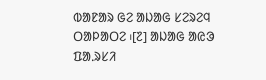ᱵᱟᱱᱟᱨ ᱜᱮ ᱟᱡᱟᱜ ᱥᱮᱨᱮᱧ ᱛᱟᱞᱟᱛᱮ ᱾[᱗] ᱟᱡᱟᱜ ᱟᱭᱳ ᱯᱟᱹᱨᱥᱤ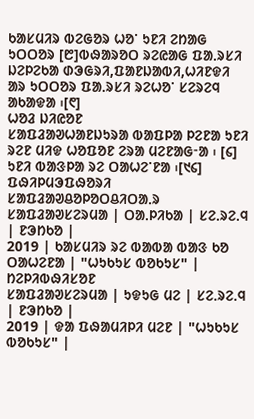ᱠᱟᱥᱢᱤᱨ ᱵᱮᱜᱚᱨ ᱦᱚᱸ ᱩᱱᱤ ᱮᱴᱟᱜ ᱩᱛᱛᱚᱨ [᱘]ᱵᱷᱟᱨᱚᱛ ᱨᱮᱭᱟᱜ ᱯᱟᱹᱨᱥᱤ ᱡᱮᱞᱮᱠᱟ ᱰᱳᱜᱨᱤ,ᱯᱟᱱᱡᱟᱵᱤ,ᱦᱤᱱᱫᱤ ᱟᱨ ᱩᱛᱛᱚᱨ ᱯᱟᱹᱨᱥᱤ ᱨᱮᱦᱚᱸ ᱥᱮᱨᱮᱧ ᱟᱠᱟᱫᱟ ᱾[᱖]
ᱦᱚᱲ ᱡᱤᱭᱚᱱ
ᱥᱟᱯᱲᱟᱣᱦᱟᱱᱡᱩᱨᱟ ᱵᱟᱯᱞᱟ ᱞᱮᱱᱟ ᱩᱱᱤ ᱨᱮᱱ ᱢᱤᱫ ᱦᱚᱯᱚᱱ ᱮᱨᱟ ᱢᱮᱱᱟᱜᱼᱟ ᱾ [᱔] ᱩᱱᱤ ᱵᱟᱝᱞᱟ ᱨᱮ ᱛᱟᱦᱮᱸᱱᱟ ᱾[᱑᱔]
ᱯᱷᱤᱞᱢᱳᱯᱷᱚᱨᱤ
ᱥᱟᱯᱲᱟᱣᱪᱚᱞᱚᱛᱪᱤᱛᱟᱹᱨ
ᱥᱟᱯᱲᱟᱣᱥᱮᱨᱢᱟ | ᱛᱟᱹᱞᱤᱠᱟ | ᱥᱮᱹᱨᱮᱹᱧ | ᱱᱳᱴᱠᱚ |
2019 | ᱠᱟᱥᱢᱤᱨ ᱨᱮ ᱵᱟᱵᱟ ᱵᱟᱝ ᱠᱚ ᱛᱟᱦᱮᱱᱟ | "ᱦᱩᱠᱩᱥ ᱵᱚᱠᱩᱥ" |
ᱴᱮᱞᱤᱵᱷᱤᱥᱚᱱ
ᱥᱟᱯᱲᱟᱣᱥᱮᱨᱢᱟ | ᱩᱫᱩᱜ ᱢᱮ | ᱥᱮᱹᱨᱮᱹᱧ | ᱱᱳᱴᱠᱚ |
2019 | ᱫᱟ ᱯᱷᱟᱢᱤᱞᱤ ᱢᱮᱱ | "ᱦᱩᱠᱩᱥ ᱵᱚᱠᱩᱥ" |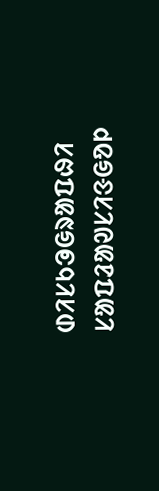ᱰᱤᱥᱠᱳᱜᱨᱟᱯᱷᱤ
ᱥᱟᱯᱲᱟᱣᱥᱤᱝᱜᱚᱞ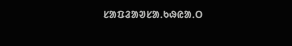ᱥᱟᱯᱲᱟᱣᱥᱟᱹᱠᱷᱭᱟᱹᱛ